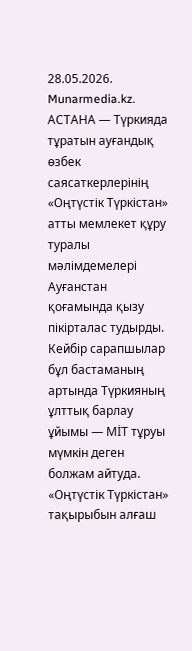28.05.2026. Munarmedia.kz. АСТАНА — Түркияда тұратын ауғандық өзбек саясаткерлерінің «Оңтүстік Түркістан» атты мемлекет құру туралы мәлімдемелері Ауғанстан қоғамында қызу пікірталас тудырды. Кейбір сарапшылар бұл бастаманың артында Түркияның ұлттық барлау ұйымы — MİT тұруы мүмкін деген болжам айтуда.
«Оңтүстік Түркістан» тақырыбын алғаш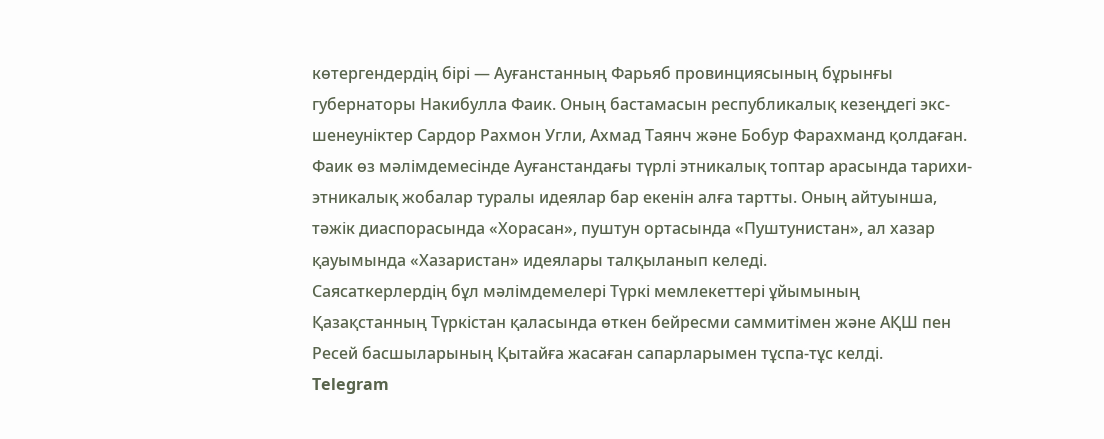көтергендердің бірі — Ауғанстанның Фарьяб провинциясының бұрынғы губернаторы Накибулла Фаик. Оның бастамасын республикалық кезеңдегі экс-шенеуніктер Сардор Рахмон Угли, Ахмад Таянч және Бобур Фарахманд қолдаған.
Фаик өз мәлімдемесінде Ауғанстандағы түрлі этникалық топтар арасында тарихи-этникалық жобалар туралы идеялар бар екенін алға тартты. Оның айтуынша, тәжік диаспорасында «Хорасан», пуштун ортасында «Пуштунистан», ал хазар қауымында «Хазаристан» идеялары талқыланып келеді.
Саясаткерлердің бұл мәлімдемелері Түркі мемлекеттері ұйымының Қазақстанның Түркістан қаласында өткен бейресми саммитімен және АҚШ пен Ресей басшыларының Қытайға жасаған сапарларымен тұспа-тұс келді.
Telegram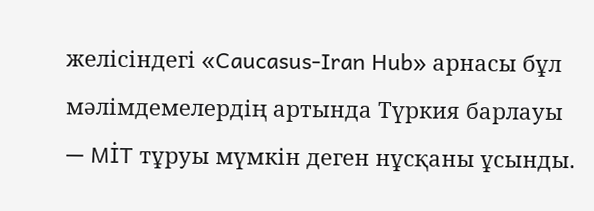желісіндегі «Caucasus-Iran Hub» арнасы бұл мәлімдемелердің артында Түркия барлауы — MİT тұруы мүмкін деген нұсқаны ұсынды.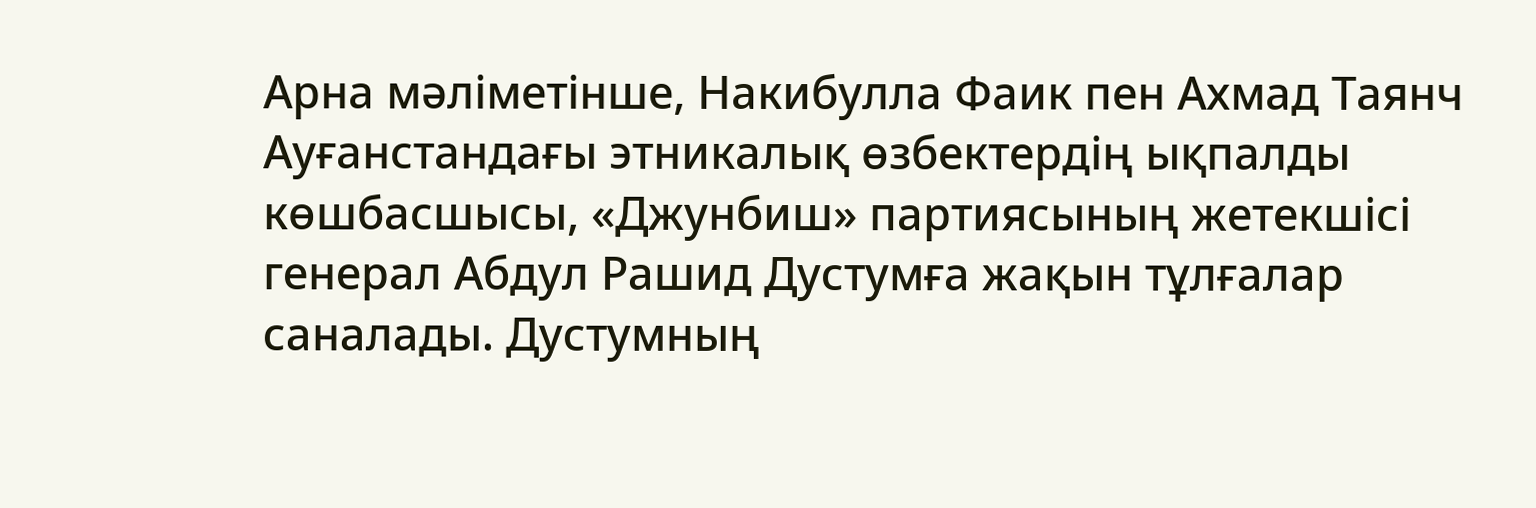Арна мәліметінше, Накибулла Фаик пен Ахмад Таянч Ауғанстандағы этникалық өзбектердің ықпалды көшбасшысы, «Джунбиш» партиясының жетекшісі генерал Абдул Рашид Дустумға жақын тұлғалар саналады. Дустумның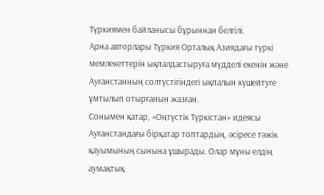Түркиямен байланысы бұрыннан белгілі.
Арна авторлары Түркия Орталық Азиядағы түркі мемлекеттерін ықпалдастыруға мүдделі екенін және Ауғанстанның солтүстігіндегі ықпалын күшейтуге ұмтылып отырғанын жазған.
Сонымен қатар, «Оңтүстік Түркістан» идеясы Ауғанстандағы бірқатар топтардың, әсіресе тәжік қауымының сынына ұшырады. Олар мұны елдің аумақтық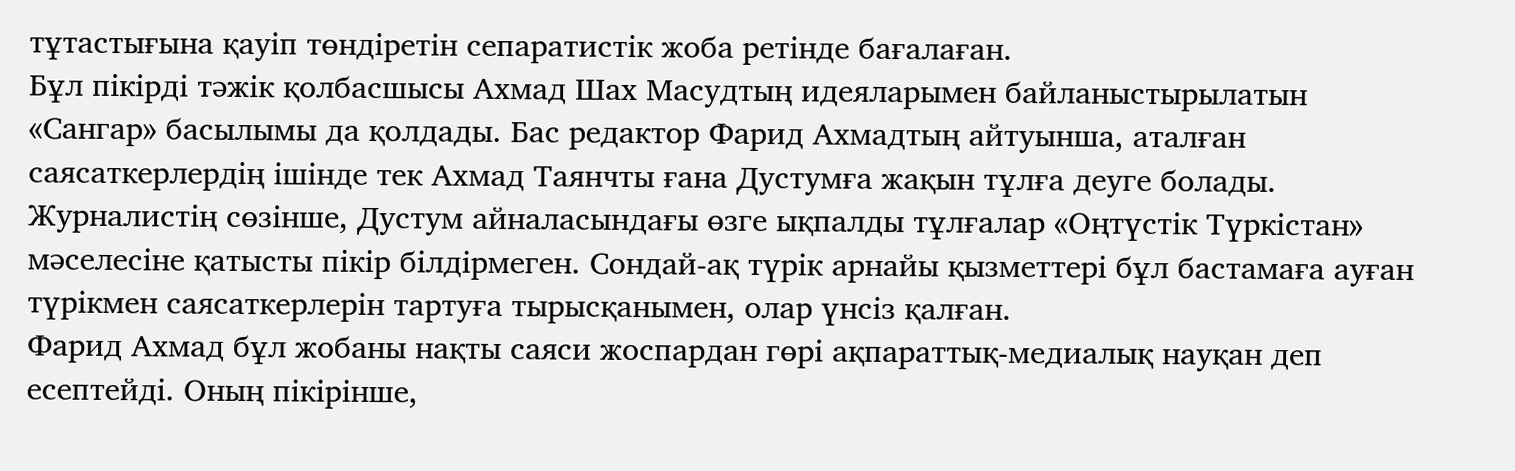тұтастығына қауіп төндіретін сепаратистік жоба ретінде бағалаған.
Бұл пікірді тәжік қолбасшысы Ахмад Шах Масудтың идеяларымен байланыстырылатын «Сангар» басылымы да қолдады. Бас редактор Фарид Ахмадтың айтуынша, аталған саясаткерлердің ішінде тек Ахмад Таянчты ғана Дустумға жақын тұлға деуге болады.
Журналистің сөзінше, Дустум айналасындағы өзге ықпалды тұлғалар «Оңтүстік Түркістан» мәселесіне қатысты пікір білдірмеген. Сондай-ақ түрік арнайы қызметтері бұл бастамаға ауған түрікмен саясаткерлерін тартуға тырысқанымен, олар үнсіз қалған.
Фарид Ахмад бұл жобаны нақты саяси жоспардан гөрі ақпараттық-медиалық науқан деп есептейді. Оның пікірінше,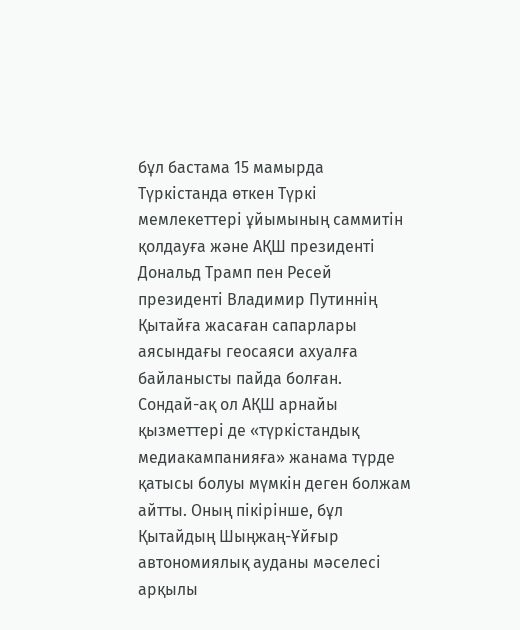бұл бастама 15 мамырда Түркістанда өткен Түркі мемлекеттері ұйымының саммитін қолдауға және АҚШ президенті Дональд Трамп пен Ресей президенті Владимир Путиннің Қытайға жасаған сапарлары аясындағы геосаяси ахуалға байланысты пайда болған.
Сондай-ақ ол АҚШ арнайы қызметтері де «түркістандық медиакампанияға» жанама түрде қатысы болуы мүмкін деген болжам айтты. Оның пікірінше, бұл Қытайдың Шыңжаң-Ұйғыр автономиялық ауданы мәселесі арқылы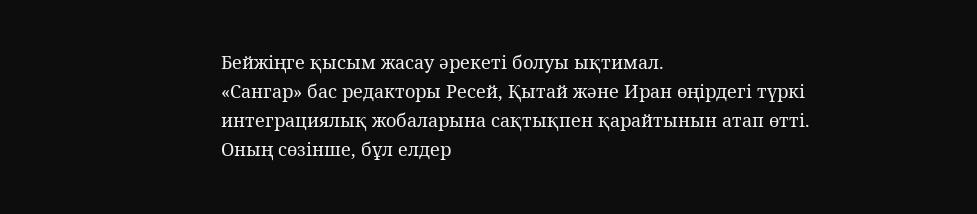Бейжіңге қысым жасау әрекеті болуы ықтимал.
«Сангар» бас редакторы Ресей, Қытай және Иран өңірдегі түркі интеграциялық жобаларына сақтықпен қарайтынын атап өтті. Оның сөзінше, бұл елдер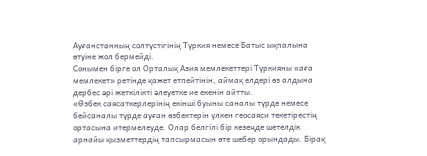Ауғанстанның солтүстігінің Түркия немесе Батыс ықпалына өтуіне жол бермейді.
Сонымен бірге ол Орталық Азия мемлекеттері Түркияны «аға мемлекет» ретінде қажет етпейтінін, аймақ елдері өз алдына дербес әрі жеткілікті әлеуетке ие екенін айтты.
«Өзбек саясаткерлерінің екінші буыны саналы түрде немесе бейсаналы түрде ауған өзбектерін үлкен геосаяси текетірестің ортасына итермелеуде. Олар белгілі бір кезеңде шетелдік арнайы қызметтердің тапсырмасын өте шебер орындады. Бірақ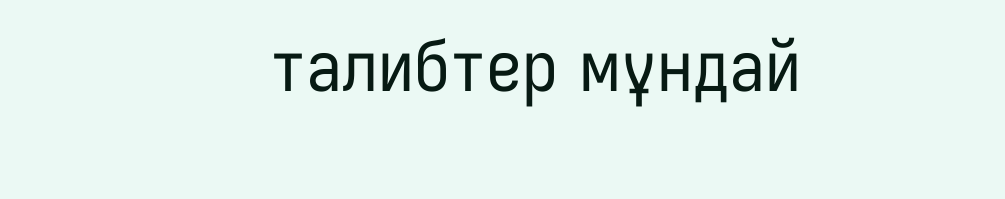талибтер мұндай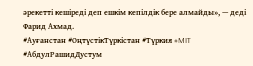әрекетті кешіреді деп ешкім кепілдік бере алмайды», — деді Фарид Ахмад.
#Ауғанстан #ОңтүстікТүркістан #Түркия #MIT #АбдулРашидДустум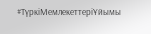#ТүркіМемлекеттеріҰйымы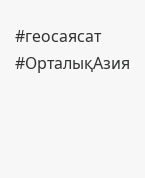#геосаясат #ОрталықАзия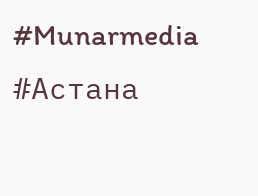#Munarmedia #Астана